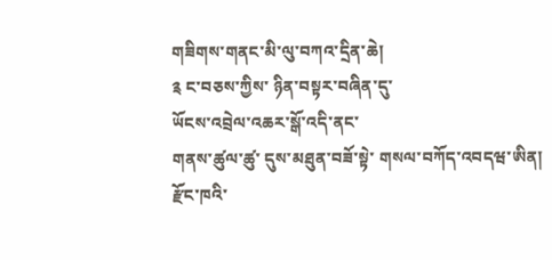གཟིགས་གནང་མི་ལུ་བཀའ་དྲིན་ཆེ།
༉ ང་བཅས་ཀྱིས་ ཉིན་བསྟར་བཞིན་དུ་
ཡོངས་འབྲེལ་འཆར་སྒོ་འདི་ནང་
གནས་ཚུལ་ཚུ་ དུས་མཐུན་བཟོ་སྟེ་ གསལ་བཀོད་འབདཝ་ཨིན།
རྫོང་ཁའི་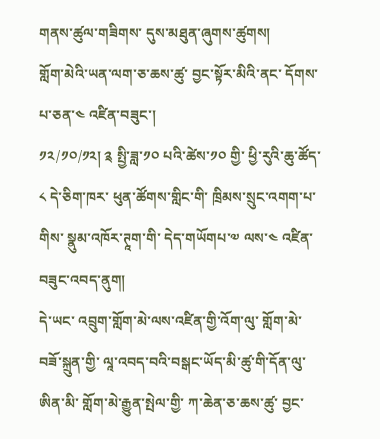གནས་ཚུལ་གཟིགས་ དུས་མཐུན་ཞུགས་ཚུགས།
གློག་མེའི་ཡན་ལག་ཅ་ཆས་ཚུ་ བྱང་སྟོར་མིའི་ནང་ དོགས་པ་ཅན་༤ འཛིན་བཟུང་།
༡༢/༡༠/༡༢། ༉ སྤྱི་ཟླ་༡༠ པའི་ཚེས་༡༠ གྱི་ ཕྱི་རུའི་ཆུ་ཚོད་༨ དེ་ཅིག་ཁར་ ཕུན་ཚོགས་གླིང་གི་ ཁྲིམས་སྲུང་འགག་པ་གིས་ སྣུམ་འཁོར་ཊཱག་གི་ དེད་གཡོགཔ་༧ ལས་༤ འཛིན་བཟུང་འབད་ནུག།
དེ་ཡང་ འབྲུག་གློག་མེ་ལས་འཛིན་གྱི་འོག་ལུ་ གློག་མེ་བཟོ་སྐྲུན་གྱི་ ལཱ་འབད་བའི་བསྒང་ཡོད་མི་ཚུ་གི་དོན་ལུ་ཨིན་མི་ གློག་མེ་རྒྱུན་སྤེལ་གྱི་ ཀ་ཆེན་ཅ་ཆས་ཚུ་ བྱང་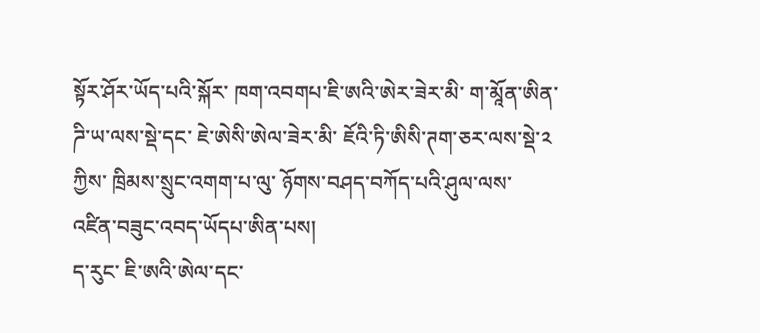སྟོར་ཤོར་ཡོད་པའི་སྐོར་ ཁག་འབགཔ་ཇི་ཨའི་ཨེར་ཟེར་མི་ ག་མཱོན་ཨིན་ཌི་ཡ་ལས་སྡེ་དང་ ཇེ་ཨེསི་ཨེལ་ཟེར་མི་ ཇོའི་ཏི་ཨིསི་ཊག་ཅར་ལས་སྡེ་༢ ཀྱིས་ ཁྲིམས་སྲུང་འགག་པ་ལུ་ ཉོགས་བཤད་བཀོད་པའི་ཤུལ་ལས་ འཛིན་བཟུང་འབད་ཡོདཔ་ཨིན་པས།
ད་རུང་ ཇི་ཨའི་ཨེལ་དང་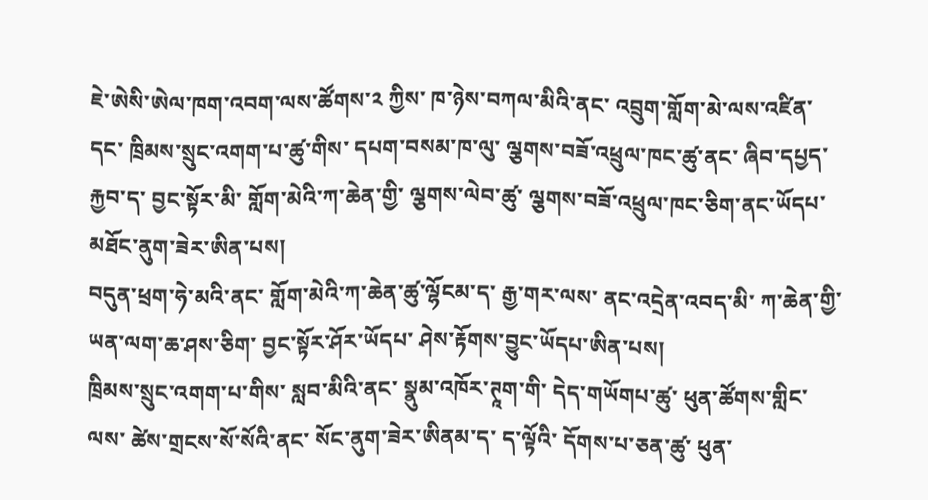ཇེ་ཨེསི་ཨེལ་ཁག་འབག་ལས་ཚོགས་༢ ཀྱིས་ ཁ་ཉེས་བཀལ་མིའི་ནང་ འབྲུག་གློག་མེ་ལས་འཛིན་དང་ ཁྲིམས་སྲུང་འགག་པ་ཚུ་གིས་ དཔག་བསམ་ཁ་ལུ་ ལྕགས་བཟོ་འཕྲུལ་ཁང་ཚུ་ནང་ ཞིབ་དཔྱད་རྐྱབ་ད་ བྱང་སྟོར་མི་ གློག་མེའི་ཀ་ཆེན་གྱི་ ལྕགས་ལེབ་ཚུ་ ལྕགས་བཟོ་འཕྲུལ་ཁང་ཅིག་ནང་ཡོདཔ་ མཐོང་ནུག་ཟེར་ཨིན་པས།
བདུན་ཕྲག་ཧེ་མའི་ནང་ གློག་མེའི་ཀ་ཆེན་ཚུ་ལྷོངམ་ད་ རྒྱ་གར་ལས་ ནང་འདྲེན་འབད་མི་ ཀ་ཆེན་གྱི་ ཡན་ལག་ཆ་ཤས་ཅིག་ བྱང་སྟོར་ཤོར་ཡོདཔ་ ཤེས་རྟོགས་བྱུང་ཡོདཔ་ཨིན་པས།
ཁྲིམས་སྲུང་འགག་པ་གིས་ སླབ་མིའི་ནང་ སྣུམ་འཁོར་ཊཱག་གི་ དེད་གཡོགཔ་ཚུ་ ཕུན་ཚོགས་གླིང་ལས་ ཚེས་གྲངས་སོ་སོའི་ནང་ སོང་ནུག་ཟེར་ཨིནམ་ད་ ད་ལྟོའི་ དོགས་པ་ཅན་ཚུ་ ཕུན་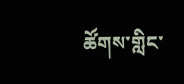ཚོགས་གླིང་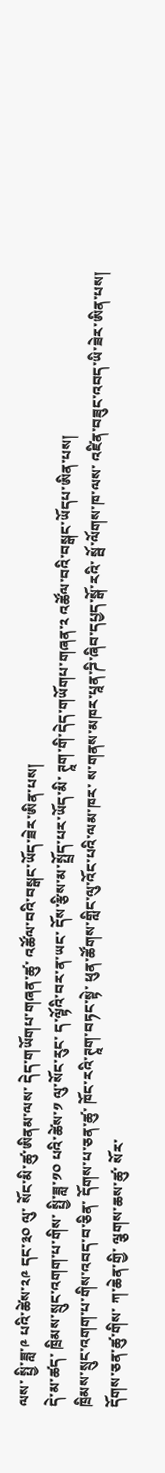ལས་ སྤྱི་ཟླ་༩ པའི་ཚེས་༢༩ དང་༣༠ ལུ་ སོང་མི་ཚུ་ཨིནམ་ལས་ དེད་གཡོགཔ་གཞན་ཚུ་ འཚོལ་བའི་བསྒང་ཡོད་ཟེར་ཨིན་པས།
དེ་མ་ཚད་ ཁྲིམས་སྲུང་འགག་པ་གིས་ སྤྱི་ཟླ་༡༠ པའི་ཚེས་༡ ལུ་སོང་རུང་ ད་ལྟོའི་བར་ན་ཡང་ དོས་རྩིས་མ་སྤྲོད་པར་ཡོད་མི་ ཊཱག་གི་དེད་གཡོགཔ་གཞན་༢ འཚོལ་བའི་བསྒང་ཡོདཔ་ཨིན་པས།
ཁྲིམས་སྲུང་འགག་པ་གིས་འབད་བ་ཅིན་ དོགས་པ་ཅན་ཚུ་ ཁོང་རའི་ཊཱག་བཏང་སྟེ་ ཕུན་ཚོགས་གླིང་ལུ་འོང་པའི་ལམ་ཁར་ ས་གནས་མཁར་པཱན་ཌི་ཞིབ་དཔྱད་སྒོ་རའི་ སྦོ་ལོགས་ཁ་ལས་ འཛིན་བཟུང་འབད་ཡི་ཟེར་ཨིན་པས།
དོགས་ཅན་ཚུ་གིས་ ཀ་ཆེན་གྱི་ ལྕགས་ཆས་ཚུ་ སོར་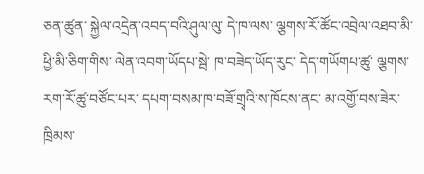ཅན་ཚུན་ སྐྱེལ་འདྲེན་འབད་བའི་ཤུལ་ལུ་ དེ་ཁ་ལས་ ལྕགས་རོ་ཚོང་འབྲེལ་འཐབ་མི་ ཕྱི་མི་ཅིག་གིས་ ལེན་འབག་ཡོདཔ་སྦེ་ ཁ་བཟེད་ཡོད་རུང་ དེད་གཡོགཔ་ཚུ་ ལྕགས་རག་རོ་ཚུ་བཙོང་པར་ དཔག་བསམ་ཁ་བཟོ་གྲྭའི་ས་ཁོངས་ནང་ མ་འགྱོ་བས་ཟེར་ ཁྲིམས་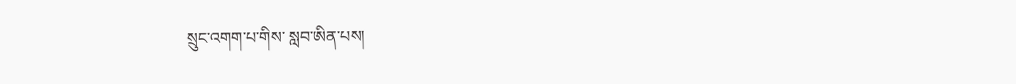སྲུང་འགག་པ་གིས་ སླབ་ཨིན་པས།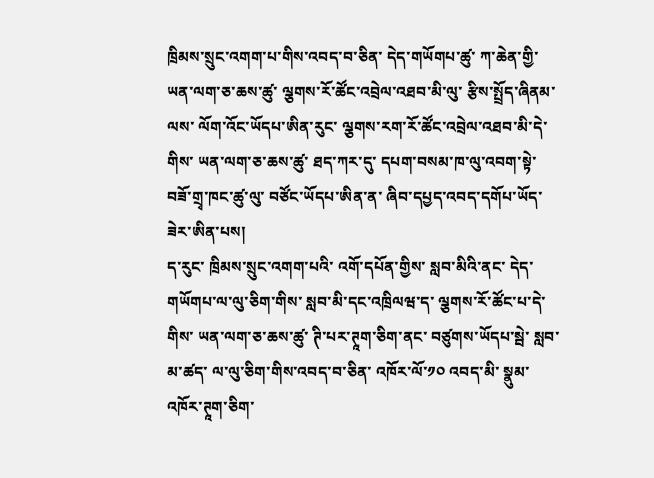ཁྲིམས་སྲུང་འགག་པ་གིས་འབད་བ་ཅིན་ དེད་གཡོགཔ་ཚུ་ ཀ་ཆེན་གྱི་ ཡན་ལག་ཅ་ཆས་ཚུ་ ལྕགས་རོ་ཚོང་འབྲེལ་འཐབ་མི་ལུ་ རྩིས་སྤྲོད་ཞིནམ་ལས་ ལོག་འོང་ཡོདཔ་ཨིན་རུང་ ལྕགས་རག་རོ་ཚོང་འབྲེལ་འཐབ་མི་དེ་གིས་ ཡན་ལག་ཅ་ཆས་ཚུ་ ཐད་ཀར་དུ་ དཔག་བསམ་ཁ་ལུ་འབག་སྟེ་ བཟོ་གྲྭ་ཁང་ཚུ་ལུ་ བཙོང་ཡོདཔ་ཨིན་ན་ ཞིབ་དཔྱད་འབད་དགོཔ་ཡོད་ཟེར་ཨིན་པས།
ད་རུང་ ཁྲིམས་སྲུང་འགག་པའི་ འགོ་དཔོན་གྱིས་ སླབ་མིའི་ནང་ དེད་གཡོགཔ་ལ་ལུ་ཅིག་གིས་ སླབ་མི་དང་འཁྲིལཝ་ད་ ལྕགས་རོ་ཚོང་པ་དེ་གིས་ ཡན་ལག་ཅ་ཆས་ཚུ་ ཊི་པར་ཊཱག་ཅིག་ནང་ བཙུགས་ཡོདཔ་སྦེ་ སླབ་མ་ཚད་ ལ་ལུ་ཅིག་གིས་འབད་བ་ཅིན་ འཁོར་ལོ་༡༠ འབད་མི་ སྣུམ་འཁོར་ཊཱག་ཅིག་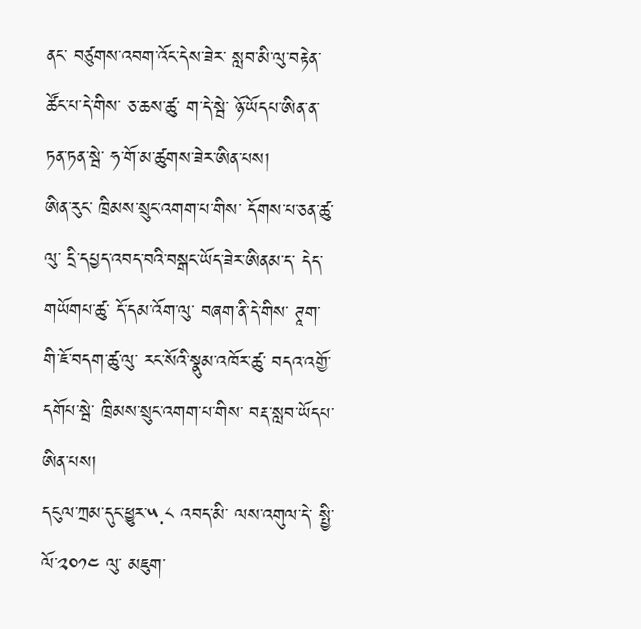ནང་ བཙུགས་འབག་འོང་དེས་ཟེར་ སླབ་མི་ལུ་བརྟེན་ ཚོང་པ་དེ་གིས་ ཅ་ཆས་ཚུ་ ག་དེ་སྦེ་ ཉོ་ཡོདཔ་ཨིན་ན་ ཏན་ཏན་སྦེ་ ཧ་གོ་མ་ཚུགས་ཟེར་ཨིན་པས།
ཨིན་རུང་ ཁྲིམས་སྲུང་འགག་པ་གིས་ དོགས་པ་ཅན་ཚུ་ལུ་ དྲི་དཔྱད་འབད་བའི་བསྒང་ཡོད་ཟེར་ཨིནམ་ད་ དེད་གཡོགཔ་ཚུ་ དོ་དམ་འོག་ལུ་ བཞག་ནི་དེ་གིས་ ཊཱག་གི་ཇོ་བདག་ཚུ་ལུ་ རང་སོའི་སྣུམ་འཁོར་ཚུ་ བདའ་འགྱོ་དགོཔ་སྦེ་ ཁྲིམས་སྲུང་འགག་པ་གིས་ བརྡ་སླབ་ཡོདཔ་ཨིན་པས།
དངུལ་ཀྲམ་དུང་ཕྱུར་༥.༨ འབད་མི་ ལས་འགུལ་དེ་ སྤྱི་ལོ་༢༠༡༤ ལུ་ མཇུག་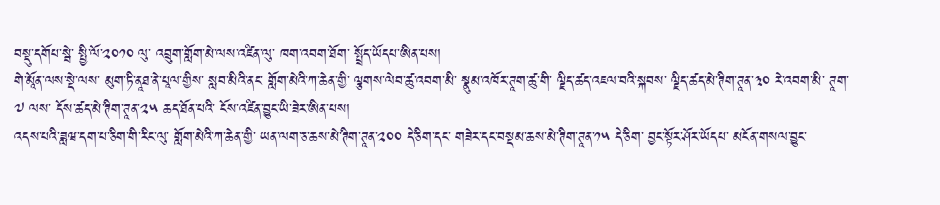བསྡུ་དགོཔ་སྦེ་ སྤྱི་ལོ་༢༠༡༠ ལུ་ འབྲུག་གློག་མེ་ལས་འཛིན་ལུ་ ཁག་འབག་ཐོག་ སྤྲོད་ཡོདཔ་ཨིན་པས།
གེ་མཱོན་ལས་སྡེ་ལས་ མུག་ཏི་ནཱཐ་ནེ་པཱལ་གྱིས་ སླབ་མིའི་ནང་ གློག་མེའི་ཀ་ཆེན་གྱི་ ལྕགས་ལེབ་ཚུ་འབག་མི་ སྣུམ་འཁོར་ཊཱག་ཚུ་གི་ ལྗིད་ཚད་འཇལ་བའི་སྐབས་ ལྗིད་ཚད་མེ་ཊིག་ཊཱན་༣༠ རེ་འབག་མི་ ཊཱག་༧ ལས་ དོས་ཚད་མེ་ཊིག་ཊཱན་༢༥ ཆད་ཐོན་པའི་ ངོས་འཛིན་བྱུང་ཡི་ཟེར་ཨིན་པས།
འདས་པའི་ཟླཝ་དག་པ་ཅིག་གི་རིང་ལུ་ གློག་མེའི་ཀ་ཆེན་གྱི་ ཡན་ལག་ཅ་ཆས་མེ་ཊིག་ཊཱན་༢༠༠ དེ་ཅིག་དང་ གཟེར་དང་བསྡམ་ཆས་མེ་ཊིག་ཊཱན་༡༥ དེ་ཅིག་ བྱང་སྟོར་ཤོར་ཡོདཔ་ མངོན་གསལ་བྱུང་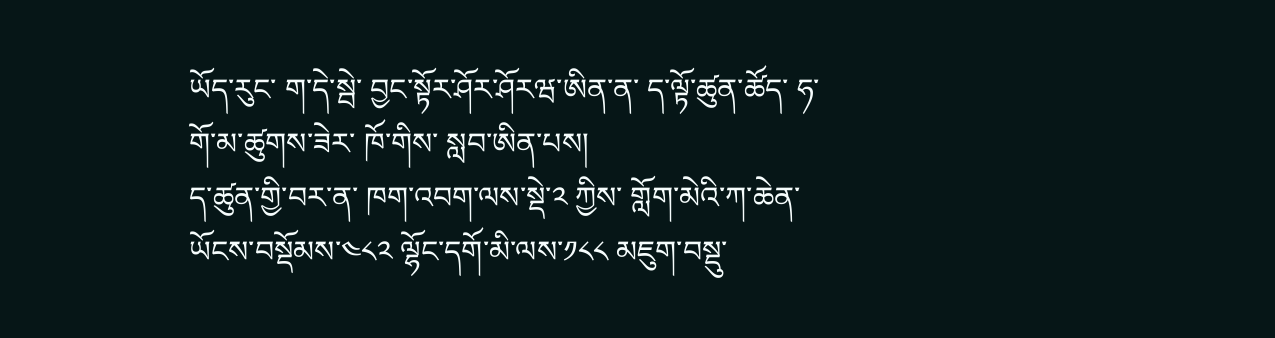ཡོད་རུང་ ག་དེ་སྦེ་ བྱང་སྟོར་ཤོར་ཤོརཝ་ཨིན་ན་ ད་ལྟོ་ཚུན་ཚོད་ ཧ་གོ་མ་ཚུགས་ཟེར་ ཁོ་གིས་ སླབ་ཨིན་པས།
ད་ཚུན་གྱི་བར་ན་ ཁག་འབག་ལས་སྡེ་༢ ཀྱིས་ གློག་མེའི་ཀ་ཆེན་ཡོངས་བསྡོམས་༤༨༢ ལྷོང་དགོ་མི་ལས་༡༨༨ མཇུག་བསྡུ་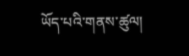ཡོད་པའི་གནས་ཚུལ།